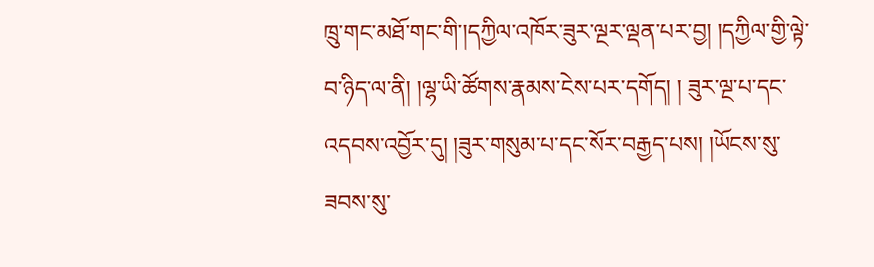ཁྲུ་གང་མཐོ་གང་གི་།དཀྱིལ་འཁོར་ཟུར་ལྔར་ལྡན་པར་བྱ། །དཀྱིལ་གྱི་ལྟེ་བ་ཉིད་ལ་ནི། །ལྷ་ཡི་ཚོགས་རྣམས་ངེས་པར་དགོད། ། ཟུར་ལྔ་པ་དང་འདབས་འབྱོར་དུ། །ཟུར་གསུམ་པ་དང་སོར་བརྒྱད་པས། །ཡོངས་སུ་ཟབས་སུ་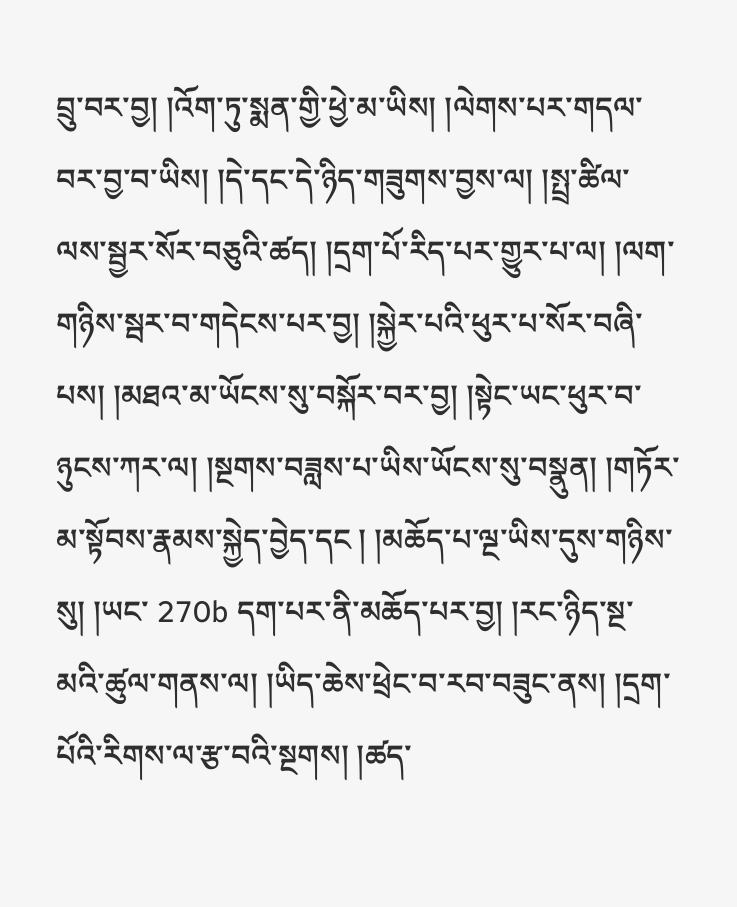བྲུ་བར་བྱ། །འོག་ཏུ་སྨན་གྱི་ཕྱེ་མ་ཡིས། །ལེགས་པར་གདལ་བར་བྱ་བ་ཡིས། །དེ་དང་དེ་ཉིད་གཟུགས་བྱས་ལ། །སྤྲ་ཚིལ་ལས་སྦྱར་སོར་བཅུའི་ཚད། །དྲག་པོ་རིད་པར་གྱུར་པ་ལ། །ལག་གཉིས་སྦར་བ་གདེངས་པར་བྱ། །སྐྱེར་པའི་ཕུར་པ་སོར་བཞི་པས། །མཐའ་མ་ཡོངས་སུ་བསྐོར་བར་བྱ། །སྟེང་ཡང་ཕུར་བ་ཉུངས་ཀར་ལ། །སྔགས་བཟླས་པ་ཡིས་ཡོངས་སུ་བསྣུན། །གཏོར་མ་སྟོབས་རྣམས་སྐྱེད་བྱེད་དང ། །མཆོད་པ་ལྔ་ཡིས་དུས་གཉིས་སུ། །ཡང་ 270b དག་པར་ནི་མཆོད་པར་བྱ། །རང་ཉིད་སྔ་མའི་ཚུལ་གནས་ལ། །ཡིད་ཆེས་ཕྲེང་བ་རབ་བཟུང་ནས། །དྲག་པོའི་རིགས་ལ་རྩ་བའི་སྔགས། །ཚད་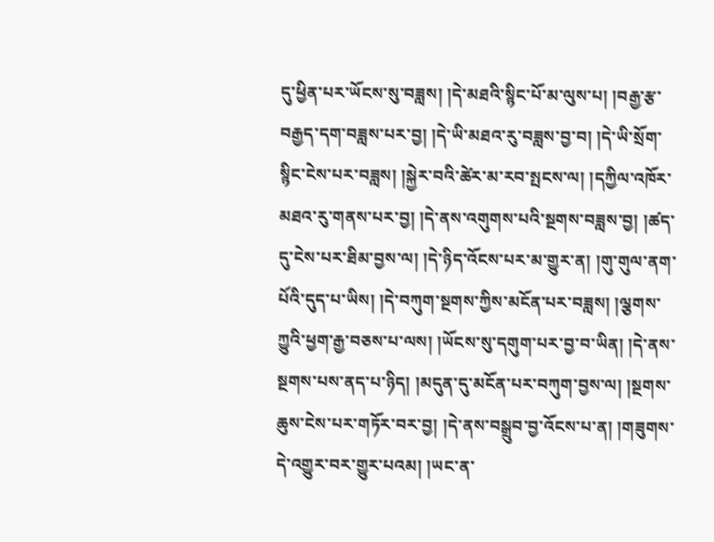དུ་ཕྱིན་པར་ཡོངས་སུ་བཟླས། །དེ་མཐའི་སྙིང་པོ་མ་ལུས་པ། །བརྒྱ་རྩ་བརྒྱད་དག་བཟླས་པར་བྱ། །དེ་ཡི་མཐའ་རུ་བཟླས་བྱ་བ། །དེ་ཡི་སྲོག་སྙིང་ངེས་པར་བཟླས། །སྐྱེར་བའི་ཚེར་མ་རབ་སྤངས་ལ། །དཀྱིལ་འཁོར་མཐའ་རུ་གནས་པར་བྱ། །དེ་ནས་འགུགས་པའི་སྔགས་བཟླས་བྱ། །ཚད་དུ་ངེས་པར་ཐིམ་བྱས་ལ། །དེ་ཉིད་འོངས་པར་མ་གྱུར་ན། །གུ་གུལ་ནག་པོའི་དུད་པ་ཡིས། །དེ་བཀུག་སྔགས་ཀྱིས་མངོན་པར་བཟླས། །ལྕགས་ཀྱུའི་ཕྱག་རྒྱ་བཅས་པ་ལས། །ཡོངས་སུ་དགུག་པར་བྱ་བ་ཡིན། །དེ་ནས་སྔགས་པས་ནད་པ་ཉིད། །མདུན་དུ་མངོན་པར་བཀུག་བྱས་ལ། །སྔགས་ཆུས་ངེས་པར་གཏོར་བར་བྱ། །དེ་ནས་བསྒྲུབ་བྱ་འོངས་པ་ན། །གཟུགས་དེ་འགྱུར་བར་གྱུར་པའམ། །ཡང་ན་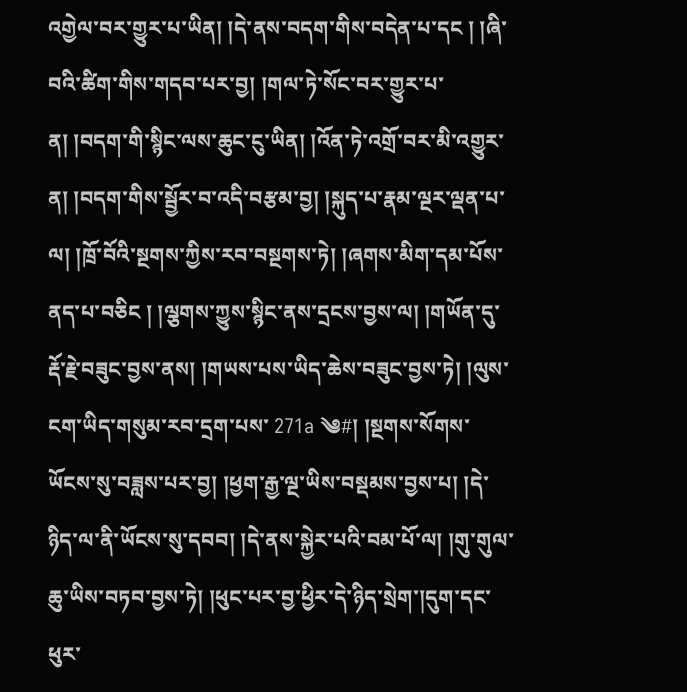འགྱེལ་བར་གྱུར་པ་ཡིན། །དེ་ནས་བདག་གིས་བདེན་པ་དང ། །ཞི་བའི་ཚིག་གིས་གདབ་པར་བྱ། །གལ་ཏེ་སོང་བར་གྱུར་པ་ན། །བདག་གི་སྙིང་ལས་ཆུང་ངུ་ཡིན། །འོན་ཏེ་འགྲོ་བར་མི་འགྱུར་ན། །བདག་གིས་སྦྱོར་བ་འདི་བརྩམ་བྱ། །སྐུད་པ་རྣམ་ལྔར་ལྡན་པ་ལ། །ཁྲོ་བོའི་སྔགས་ཀྱིས་རབ་བསྔགས་ཏེ། །ཞགས་མིག་དམ་པོས་ནད་པ་བཅིང ། །ལྕགས་ཀྱུས་སྙིང་ནས་དྲངས་བྱས་ལ། །གཡོན་དུ་རྡོ་རྗེ་བཟུང་བྱས་ནས། །གཡས་པས་ཡིད་ཆེས་བཟུང་བྱས་ཏེ། །ལུས་ངག་ཡིད་གསུམ་རབ་དྲག་པས་ 271a ༄#། །སྔགས་སོགས་ཡོངས་སུ་བཟླས་པར་བྱ། །ཕྱག་རྒྱ་ལྔ་ཡིས་བསྡམས་བྱས་པ། །དེ་ཉིད་ལ་ནི་ཡོངས་སུ་དབབ། །དེ་ནས་སྐྱེར་པའི་བམ་པོ་ལ། །གུ་གུལ་ཆུ་ཡིས་བཏབ་བྱས་ཏེ། །ཕུང་པར་བྱ་ཕྱིར་དེ་ཉིད་སྲེག་།དུག་དང་ཕུར་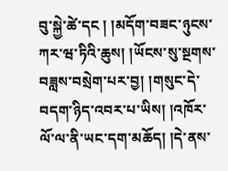བུ་སྐྱེ་ཚེ་དང ། །མདོག་བཟང་ཉུངས་ཀར་ཝ་ཏིའི་ཆུས། །ཡོངས་སུ་སྔགས་བཟླས་བསྲེག་པར་བྱ། །གསུང་དེ་བདག་ཉིད་འབར་པ་ཡིས། །འཁོར་ལོ་ལ་ནི་ཡང་དག་མཆོད། །དེ་ནས་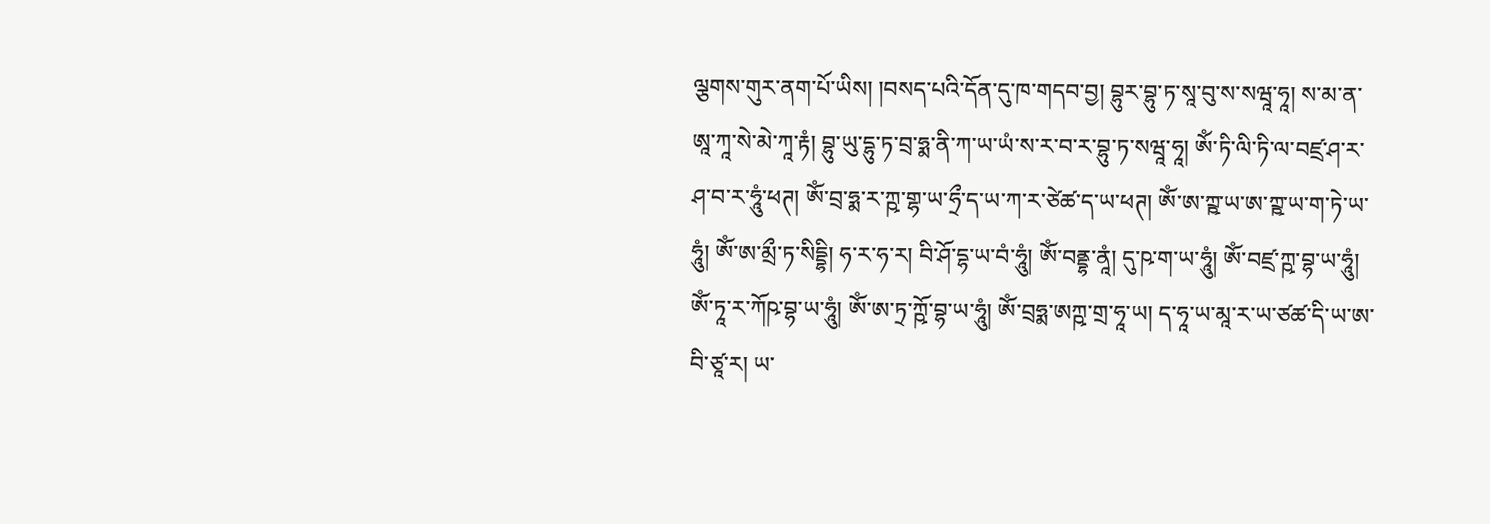ལྕགས་གུར་ནག་པོ་ཡིས། །བསད་པའི་དོན་དུ་ཁ་གདབ་བྱ། བྷུར་བྷུ་ཏ་སཱ་བུ་ས་སཝཱ་ཧཱ། ས་མ་ན་ཨཱ་ཀཱ་སེ་མེ་ཀཱ་རྟཾ། བྷུ་ཡུ་དྷུ་ཏ་བྲ་ཧྨ་ནི་ཀ་ཡ་ཡཾ་ས་ར་བ་ར་བྷུ་ཏ་སཝཱ་ཧཱ། ཨོཾ་ཏི་ལི་ཏི་ལ་བཛྲ་ཤ་ར་ཤ་བ་ར་ཧཱུཾ་ཕཊ། ཨོཾ་བྲ་ཧྨ་ར་ཀྵ་གྷ་ཡ་ཧྲྀ་ད་ཡ་ཀ་ར་ཙེཚ་ད་ཡ་ཕཊ། ཨོཾ་ཨ་ཀྲྵ་ཡ་ཨ་ཀྲྵ་ཡ་ག་ཏེ་ཡ་ཧཱུཾ། ཨོཾ་ཨ་མྲྀ་ཏ་སིདྡྷི། ཧ་ར་ཧ་ར། བི་ཤོ་དྷ་ཡ་བཾ་ཧཱུཾ། ཨོཾ་བནྡྷ་ནཱཾ། དུ་ཥ་ག་ཡ་ཧཱུཾ། ཨོཾ་བཛྲ་ཀྵ་བྷ་ཡ་ཧཱུཾ། ཨོཾ་ཏཱ་ར་ཀོཥ་བྷ་ཡ་ཧཱུཾ། ཨོཾ་ཨ་ཏྲ་ཀྵོ་བྷ་ཡ་ཧཱུཾ། ཨོཾ་བྲཧྨ་ཨཀྵ་གྲ་ཧཱ་ཡ། ད་ཧཱ་ཡ་མཱ་ར་ཡ་ཙཚ་དི་ཡ་ཨ་བི་ཙཱ་ར། ཡ་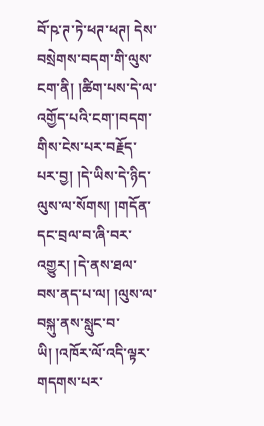བོ་ཥ་ཊ་ཏེ་ཕཊ་ཕཊ། དེས་བསྲེགས་བདག་གི་ལུས་ངག་ནི། །ཚིག་པས་དེ་ལ་འགྱོད་པའི་ངག་།བདག་གིས་ངེས་པར་བརྗོད་པར་བྱ། །དེ་ཡིས་དེ་ཉིད་ལུས་ལ་སོགས། །གདོན་དང་བྲལ་བ་ཞི་བར་འགྱུར། །དེ་ནས་ཐལ་བས་ནད་པ་ལ། །ལུས་ལ་བསྐུ་ནས་སླུང་བ་ཡི། །འཁོར་ལོ་འདི་ལྟར་གདགས་པར་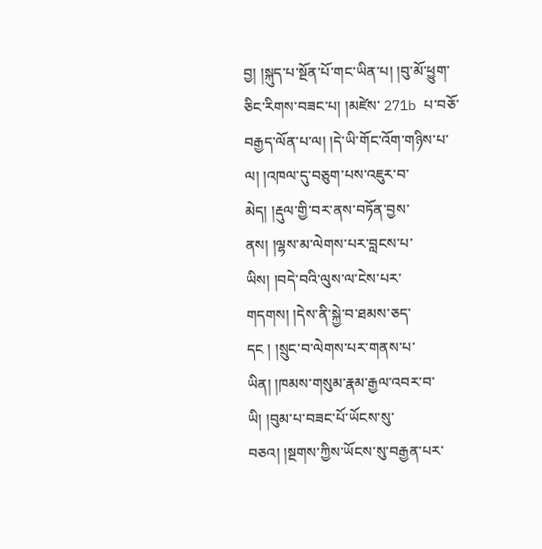བྱ། །སྐུད་པ་སྔོན་པོ་གང་ཡིན་པ། །བུ་མོ་ཕྱུག་ཅིང་རིགས་བཟང་པ། །མཛེས་ 271b པ་བཅོ་བརྒྱད་ལོན་པ་ལ། །དེ་ཡི་གོང་འོག་གཉིས་པ་ལ། །འཁལ་དུ་བཅུག་པས་འཇུར་བ་མེད། །རྡུལ་གྱི་བར་ནས་བཏོན་བྱས་ནས། །ལྷས་མ་ལེགས་པར་བླངས་པ་ཡིས། །བདེ་བའི་ལུས་ལ་ངེས་པར་གདགས། །དེས་ནི་སྐྱེ་བ་ཐམས་ཅད་དང ། །སྲུང་བ་ལེགས་པར་གནས་པ་ཡིན། །ཁམས་གསུམ་རྣམ་རྒྱལ་འབར་བ་ཡི། །བུམ་པ་བཟང་པོ་ཡོངས་སུ་བཅའ། །སྔགས་ཀྱིས་ཡོངས་སུ་བརྒྱན་པར་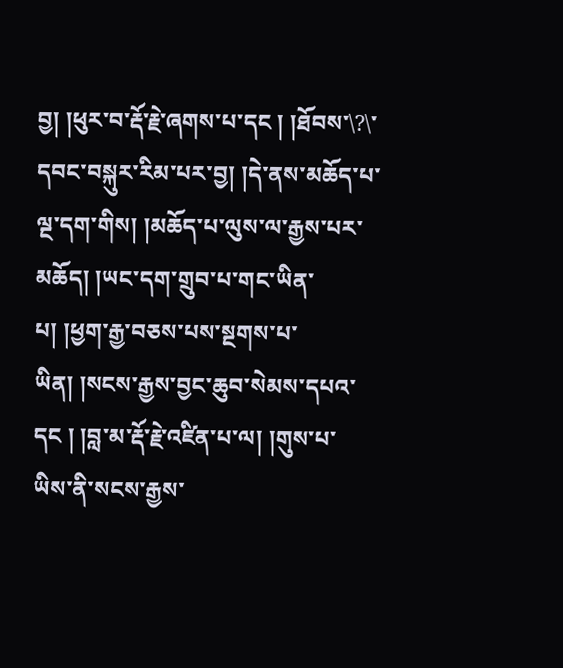བྱ། །ཕུར་བ་རྡོ་རྗེ་ཞགས་པ་དང ། །ཐོབས་\?\་དབང་བསྐུར་རིམ་པར་བྱ། །དེ་ནས་མཆོད་པ་ལྔ་དག་གིས། །མཆོད་པ་ལུས་ལ་རྒྱས་པར་མཆོད། །ཡང་དག་གྲུབ་པ་གང་ཡིན་པ། །ཕྱག་རྒྱ་བཅས་པས་སྔགས་པ་ཡིན། །སངས་རྒྱས་བྱང་ཆུབ་སེམས་དཔའ་དང ། །བླ་མ་རྡོ་རྗེ་འཛིན་པ་ལ། །གུས་པ་ཡིས་ནི་སངས་རྒྱས་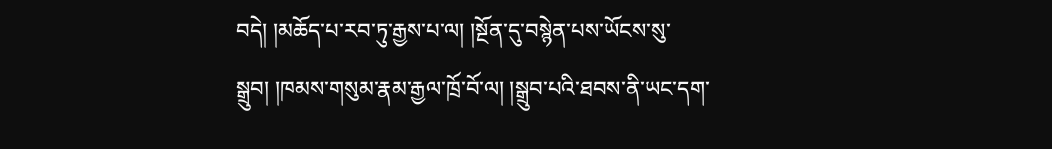བདེ། །མཆོད་པ་རབ་ཏུ་རྒྱས་པ་ལ། །སྔོན་དུ་བསྙེན་པས་ཡོངས་སུ་སྒྲུབ། །ཁམས་གསུམ་རྣམ་རྒྱལ་ཁྲོ་བོ་ལ། །སྒྲུབ་པའི་ཐབས་ནི་ཡང་དག་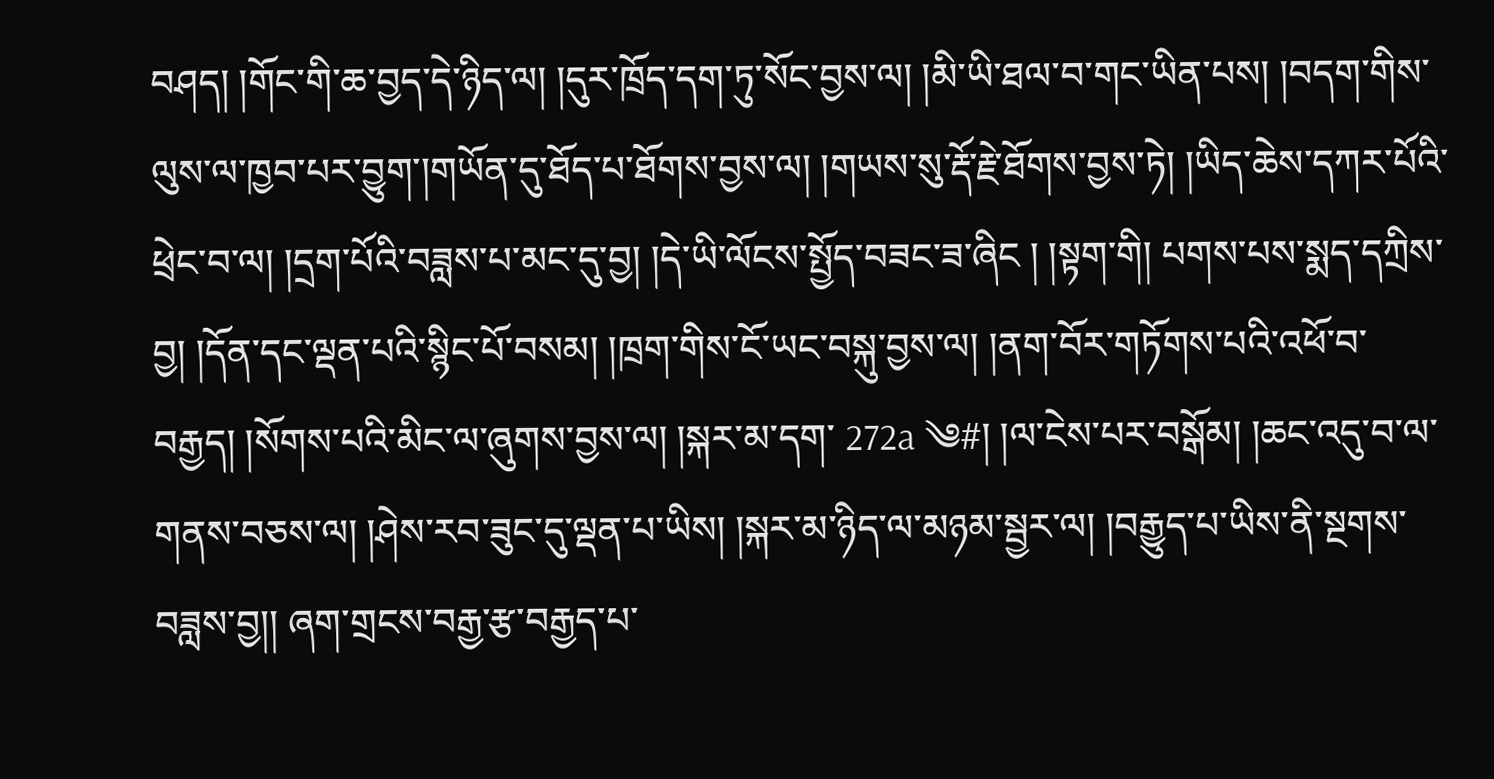བཤད། །གོང་གི་ཆ་བྱད་དེ་ཉིད་ལ། །དུར་ཁྲོད་དག་ཏུ་སོང་བྱས་ལ། །མི་ཡི་ཐལ་བ་གང་ཡིན་པས། །བདག་གིས་ལུས་ལ་ཁྱབ་པར་བྱུག་།གཡོན་དུ་ཐོད་པ་ཐོགས་བྱས་ལ། །གཡས་སུ་རྡོ་རྗེ་ཐོགས་བྱས་ཏེ། །ཡིད་ཆེས་དཀར་པོའི་ཕྲེང་བ་ལ། །དྲག་པོའི་བཟླས་པ་མང་དུ་བྱ། །དེ་ཡི་ལོངས་སྤྱོད་བཟང་ཟ་ཞིང ། །སྟག་གི། པགས་པས་སྨད་དཀྲིས་བྱ། །དོན་དང་ལྡན་པའི་སྙིང་པོ་བསམ། །ཁྲག་གིས་ངོ་ཡང་བསྐུ་བྱས་ལ། །ནག་བོར་གཏོགས་པའི་འཕོ་བ་བརྒྱད། །སོགས་པའི་མིང་ལ་ཞུགས་བྱས་ལ། །སྐར་མ་དག་ 272a ༄#། །ལ་ངེས་པར་བསྒོམ། །ཆང་འདུ་བ་ལ་གནས་བཅས་ལ། །ཤེས་རབ་ཟུང་དུ་ལྡན་པ་ཡིས། །སྐར་མ་ཉིད་ལ་མཉམ་སྦྱར་ལ། །བརྒྱུད་པ་ཡིས་ནི་སྔགས་བཟླས་བྱ།། ཞག་གྲངས་བརྒྱ་རྩ་བརྒྱད་པ་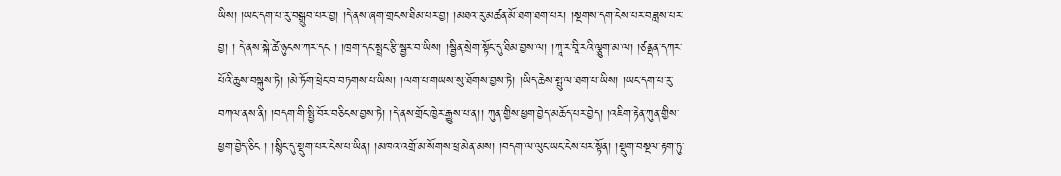ཡིས། །ཡང་དག་པ་རུ་བསྒྲུབ་པར་བྱ། །དེ་ནས་ཞག་གྲངས་ཐིམ་པར་བྱ། །མཐའ་རུ་མཚན་མོ་ཐག་ཐག་པར། །སྔགས་དག་ངེས་པར་བཟླས་པར་བྱ། ། དེ་ནས་སྐེ་ཚེ་ཉུངས་ཀར་དང ། །ཁྲག་དང་སྤྲང་རྩི་སྦྱར་བ་ཡིས། །སྦྱིན་སྲེག་སྟོང་དུ་ཐིམ་བྱས་ལ། །ཀཱ་ར་བཱི་རའི་ལྕུག་མ་ལ། །ཙནྡན་དཀར་པོའི་ཆུས་བསྐུས་ཏེ། །མེ་ཏོག་ཕྲེང་བ་བཏགས་པ་ཡིས། །ལག་པ་གཡས་སུ་ཐོགས་བྱས་ཏེ། །ཡིད་ཆེས་སྤུ་ལ་ཐག་པ་ཡིས། །ཡང་དག་པ་རུ་བཀལ་ནས་ནི། །བདག་གི་སྤྱི་བོར་བཅིངས་བྱས་ཏེ། །དེ་ནས་གྲོང་ཁྱེར་རྒྱུས་པ་ན།། ཀུན་གྱིས་ཕྱག་བྱེད་མཆོད་པར་བྱེད། །འཇིག་རྟེན་ཀུན་གྱིས་ཕྱག་བྱེད་ཅིང ། །སྙིང་དུ་སྡུག་པར་ངེས་པ་ཡིན། །མཁའ་འགྲོ་མ་སོགས་ཕྲ་མེན་མས། །བདག་ལ་ལུང་ཡང་ངེས་པར་སྟོན། །སྡུག་བསྔལ་རྟག་ཏུ་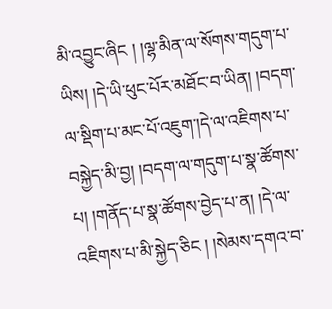མི་འབྱུང་ཞིང ། །ལྷ་མིན་ལ་སོགས་གདུག་པ་ཡིས། །དེ་ཡི་ཕུང་པོར་མཐོང་བ་ཡིན། །བདག་ལ་སྡིག་པ་མང་པོ་འཇུག་།དེ་ལ་འཇིགས་པ་བསྐྱེད་མི་བྱ། །བདག་ལ་གདུག་པ་སྣ་ཚོགས་པ། །གནོད་པ་སྣ་ཚོགས་བྱེད་པ་ན། །དེ་ལ་འཇིགས་པ་མི་སྐྱེད་ཅིང ། །སེམས་དགའ་བ་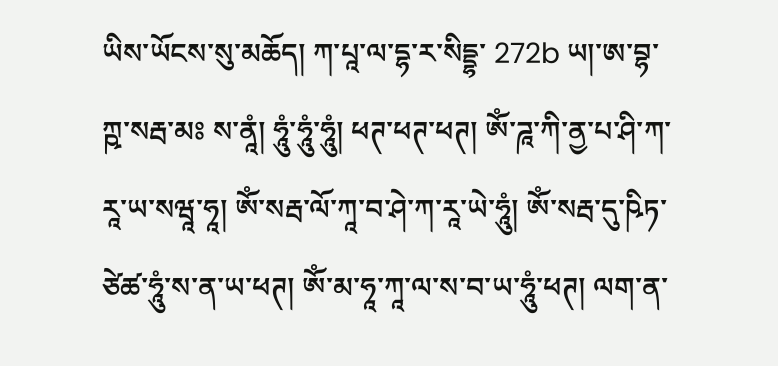ཡིས་ཡོངས་སུ་མཆོད། ཀ་པཱ་ལ་དྷ་ར་སིདྡྷ་ 272b ཡ།་ཨ་བྷ་ཀྵ་སརྦ་མཿ ས་ནཱཾ། ཧཱུཾ་ཧཱུཾ་ཧཱུཾ། ཕཊ་ཕཊ་ཕཊ། ཨོཾ་ཌཱ་ཀི་ནྱ་པ་ཤི་ཀ་རཱ་ཡ་སཝཱ་ཧཱ། ཨོཾ་སརྦ་ལོ་ཀཱ་བ་ཤེ་ཀ་རཱ་ཡེ་ཧཱུཾ། ཨོཾ་སརྦ་དུ་ཥིཏ་ཙེཚ་ཧཱུཾ་ས་ན་ཡ་ཕཊ། ཨོཾ་མ་ཧཱ་ཀཱ་ལ་ས་བ་ཡ་ཧཱུཾ་ཕཊ། ལག་ན་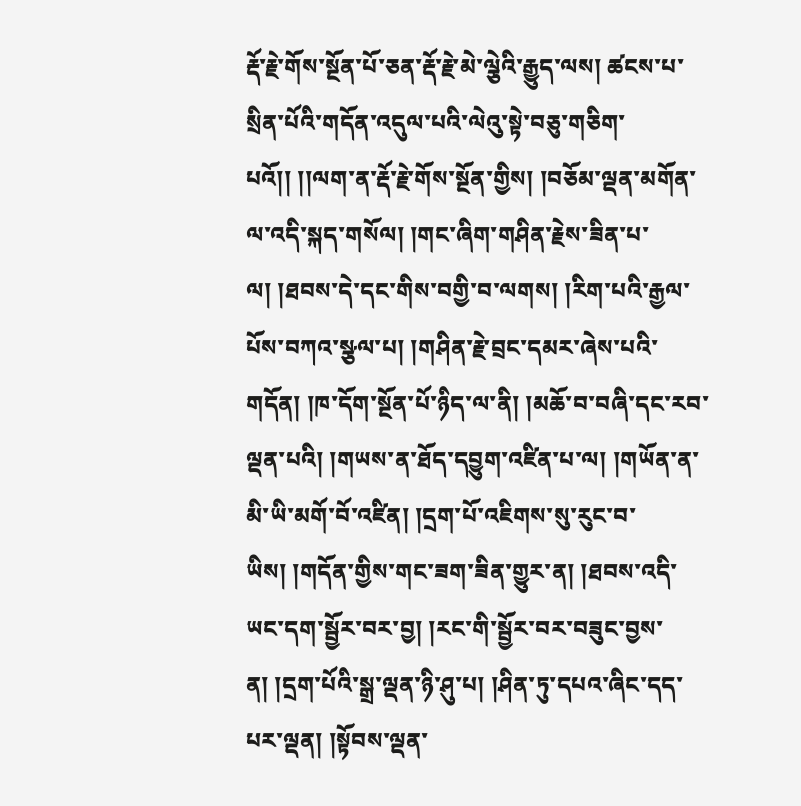རྡོ་རྗེ་གོས་སྔོན་པོ་ཅན་རྡོ་རྗེ་མེ་ལྕེའི་རྒྱུད་ལས། ཚངས་པ་སྲིན་པོའི་གདོན་འདུལ་པའི་ལེའུ་སྟེ་བཅུ་གཅིག་པའོ།། །།ལག་ན་རྡོ་རྗེ་གོས་སྔོན་གྱིས། །བཅོམ་ལྡན་མགོན་ལ་འདི་སྐད་གསོལ། །གང་ཞིག་གཤིན་རྗེས་ཟིན་པ་ལ། །ཐབས་དེ་དང་གིས་བགྱི་བ་ལགས། །རིག་པའི་རྒྱལ་པོས་བཀའ་སྩལ་པ། །གཤིན་རྗེ་བྲང་དམར་ཞེས་པའི་གདོན། །ཁ་དོག་སྔོན་པོ་ཉིད་ལ་ནི། །མཆོ་བ་བཞི་དང་རབ་ལྡན་པའི། །གཡས་ན་ཐོད་དབྱུག་འཛིན་པ་ལ། །གཡོན་ན་མི་ཡི་མགོ་བོ་འཛིན། །དྲག་པོ་འཇིགས་སུ་རུང་བ་ཡིས། །གདོན་གྱིས་གང་ཟག་ཟིན་གྱུར་ན། །ཐབས་འདི་ཡང་དག་སྦྱོར་བར་བྱ། །རང་གི་སྦྱོར་བར་བཟུང་བྱས་ན། །དྲག་པོའི་སྒྲ་ལྡན་ཉི་ཤུ་པ། །ཤིན་ཏུ་དཔའ་ཞིང་དད་པར་ལྡན། །སྟོབས་ལྡན་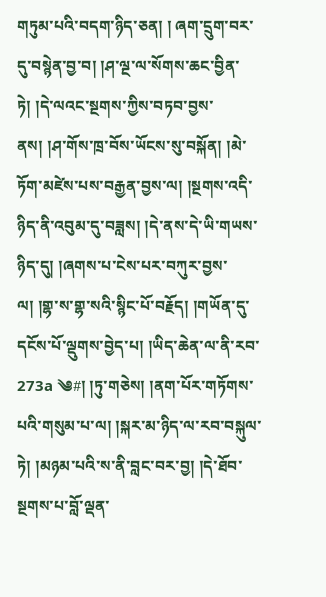གཏུམ་པའི་བདག་ཉིད་ཅན། ། ཞག་དྲུག་བར་དུ་བསྙེན་བྱ་བ། །ཤ་ལྔ་ལ་སོགས་ཆང་བྱིན་ཏེ། །དེ་ལའང་སྔགས་ཀྱིས་བཏབ་བྱས་ནས། །ཤ་གོས་ཁྲ་བོས་ཡོངས་སུ་བསྐོན། །མེ་ཏོག་མཛེས་པས་བརྒྱན་བྱས་ལ། །སྔགས་འདི་ཉིད་ནི་འབུམ་དུ་བཟླས། །དེ་ནས་དེ་ཡི་གཡས་ཉིད་དུ། །ཞགས་པ་ངེས་པར་བཀུར་བྱས་ལ། །གྷ་ས་གྷ་སའི་སྙིང་པོ་བརྗོད། །གཡོན་དུ་དངོས་པོ་ལྡུགས་བྱེད་པ། །ཡིད་ཆེན་ལ་ནི་རབ་ 273a ༄#། །ཏུ་གཅེས། །ནག་པོར་གཏོགས་པའི་གསུམ་པ་ལ། །སྐར་མ་ཉིད་ལ་རབ་བསྐུལ་ཏེ། །མཉམ་པའི་ས་ནི་བླང་བར་བྱ། །དེ་ཐོབ་སྔགས་པ་བློ་ལྡན་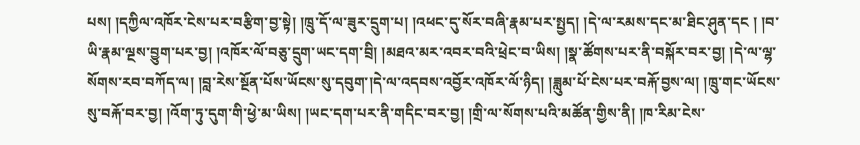པས། །དཀྱིལ་འཁོར་ངེས་པར་བརྩིག་བྱ་སྟེ། །ཁྲུ་དོ་ལ་ཟུར་དྲུག་པ། །འཕང་དུ་སོར་བཞི་རྣམ་པར་སྤྱད། །དེ་ལ་རམས་དང་མ་ཐིང་ཤུན་དང ། །བ་ཡི་རྣམ་ལྔས་བྱུག་པར་བྱ། །འཁོར་ལོ་བཅུ་དྲུག་ཡང་དག་བྲི། །མཐའ་མར་འབར་བའི་ཕྲེང་བ་ཡིས། །སྣ་ཚོགས་པར་ནི་བསྐོར་བར་བྱ། །དེ་ལ་ལྷ་སོགས་རབ་བཀོད་ལ། །བླ་རེས་སྔོན་པོས་ཡོངས་སུ་དབུག་།དེ་ལ་འདབས་འབྱོར་འཁོར་ལོ་ཉིད། །ཟླུམ་པོ་ངེས་པར་བརྐོ་བྱས་ལ། །ཁྲུ་གང་ཡོངས་སུ་བརྐོ་བར་བྱ། །འོག་ཏུ་དུག་གི་ཕྱེ་མ་ཡིས། །ཡང་དག་པར་ནི་གདིང་བར་བྱ། །གྲི་ལ་སོགས་པའི་མཚོན་གྱིས་ནི། །ཁ་རིམ་ངེས་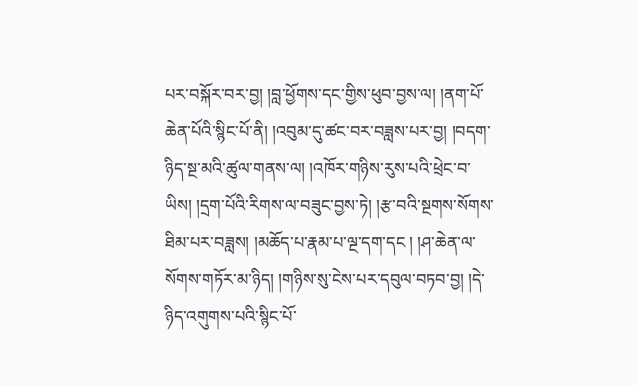པར་བསྐོར་བར་བྱ། །བླ་ཕྱོགས་དང་གྱིས་ཕུབ་བྱས་ལ། །ནག་པོ་ཆེན་པོའི་སྙིང་པོ་ནི། །འབུམ་དུ་ཚང་བར་བཟླས་པར་བྱ། །བདག་ཉིད་སྔ་མའི་ཚུལ་གནས་ལ། །འཁོར་གཉིས་རུས་པའི་ཕྲེང་བ་ཡིས། །དྲག་པོའི་རིགས་ལ་བཟུང་བྱས་ཏེ། །རྩ་བའི་སྔགས་སོགས་ཐིམ་པར་བཟླས། །མཆོད་པ་རྣམ་པ་ལྔ་དག་དང ། །ཤ་ཆེན་ལ་སོགས་གཏོར་མ་ཉིད། །གཉིས་སུ་ངེས་པར་དབུལ་བཏབ་བྱ། །དེ་ཉིད་འགུགས་པའི་སྙིང་པོ་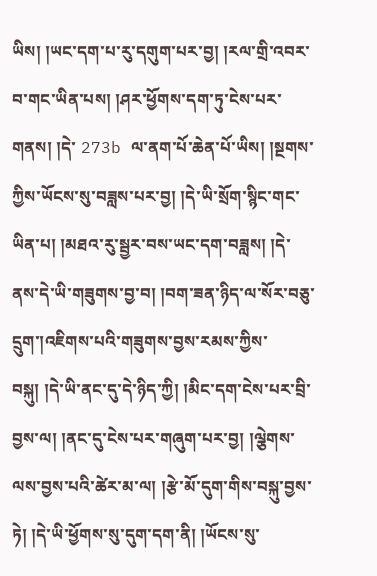ཡིས། །ཡང་དག་པ་རུ་དགུག་པར་བྱ། །རལ་གྲི་འབར་བ་གང་ཡིན་པས། །ཤར་ཕྱོགས་དག་ཏུ་ངེས་པར་གནས། །དེ་ 273b ལ་ནག་པོ་ཆེན་པོ་ཡིས། །སྔགས་ཀྱིས་ཡོངས་སུ་བཟླས་པར་བྱ། །དེ་ཡི་སྲོག་སྙིང་གང་ཡིན་པ། །མཐའ་རུ་སྦྱར་བས་ཡང་དག་བཟླས། །དེ་ནས་དེ་ཡི་གཟུགས་བྱ་བ། །བག་ཟན་ཉིད་ལ་སོར་བཅུ་དྲུག་།འཇིགས་པའི་གཟུགས་བྱས་རམས་ཀྱིས་བསྐུ། །དེ་ཡི་ནང་དུ་དེ་ཉིད་ཀྱི། །མིང་དག་ངེས་པར་བྲི་བྱས་ལ། །ནང་དུ་ངེས་པར་གཞུག་པར་བྱ། །ལྕེགས་ལས་བྱས་པའི་ཚེར་མ་ལ། །རྩེ་མོ་དུག་གིས་བསྐུ་བྱས་ཏེ། །དེ་ཡི་ཕྱོགས་སུ་དུག་དག་ནི། །ཡོངས་སུ་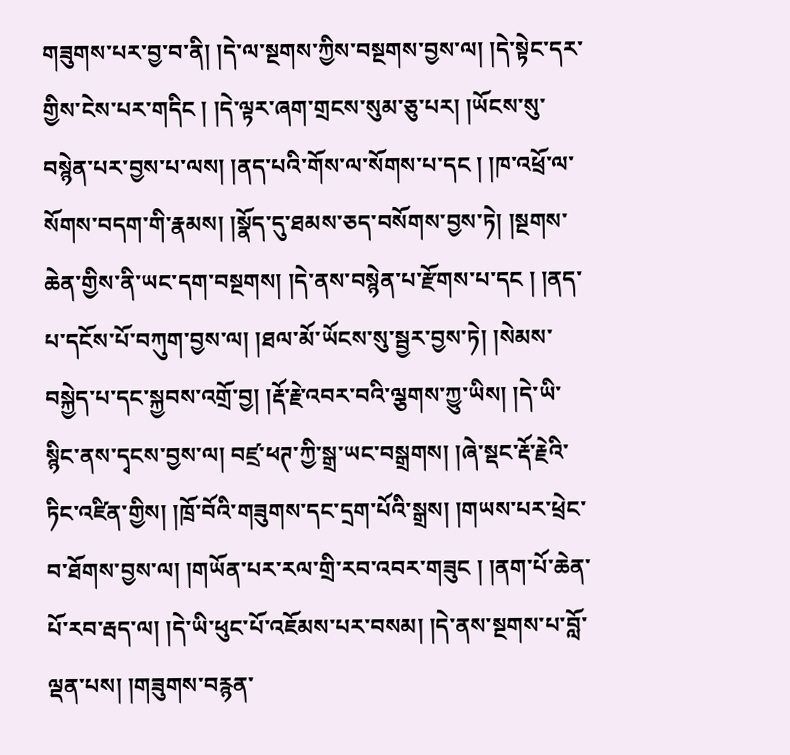གཟུགས་པར་བྱ་བ་ནི། །དེ་ལ་སྔགས་ཀྱིས་བསྔགས་བྱས་ལ། །དེ་སྟེང་དར་གྱིས་ངེས་པར་གདིང ། །དེ་ལྟར་ཞག་གྲངས་སུམ་ཅུ་པར། །ཡོངས་སུ་བསྙེན་པར་བྱས་པ་ལས། །ནད་པའི་གོས་ལ་སོགས་པ་དང ། །ཁ་འཕྲོ་ལ་སོགས་བདག་གི་རྣམས། །སྣོད་དུ་ཐམས་ཅད་བསོགས་བྱས་ཏེ། །སྔགས་ཆེན་གྱིས་ནི་ཡང་དག་བསྔགས། །དེ་ནས་བསྙེན་པ་རྫོགས་པ་དང ། །ནད་པ་དངོས་པོ་བཀུག་བྱས་ལ། །ཐལ་མོ་ཡོངས་སུ་སྦྱར་བྱས་ཏེ། །སེམས་བསྐྱེད་པ་དང་སྐྱབས་འགྲོ་བྱ། །རྡོ་རྗེ་འབར་བའི་ལྕགས་ཀྱུ་ཡིས། །དེ་ཡི་སྙིང་ནས་དྭངས་བྱས་ལ། བཛྲ་ཕཊ་ཀྱི་སྒྲ་ཡང་བསྒྲགས། །ཞེ་སྡང་རྡོ་རྗེའི་ཏིང་འཛིན་གྱིས། །ཁྲོ་བོའི་གཟུགས་དང་དྲག་པོའི་སྒྲས། །གཡས་པར་ཕྲེང་བ་ཐོགས་བྱས་ལ། །གཡོན་པར་རལ་གྲི་རབ་འབར་གཟུང ། །ནག་པོ་ཆེན་པོ་རབ་རྦད་ལ། །དེ་ཡི་ཕུང་པོ་འཇོམས་པར་བསམ། །དེ་ནས་སྔགས་པ་བློ་ལྡན་པས། །གཟུགས་བརྙན་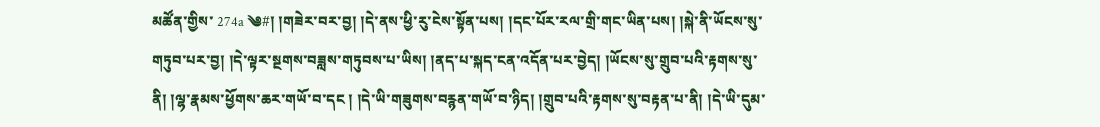མཚོན་གྱིས་ 274a ༄#། །གཟེར་བར་བྱ། །དེ་ནས་ཕྱི་རུ་ངེས་སྟོན་པས། །དང་པོར་རལ་གྲི་གང་ཡིན་པས། །སྐེ་ནི་ཡོངས་སུ་གཏུབ་པར་བྱ། །དེ་ལྟར་སྔགས་བཟླས་གཏུབས་པ་ཡིས། །ནད་པ་སྐད་ངན་འདོན་པར་བྱེད། །ཡོངས་སུ་གྲུབ་པའི་རྟགས་སུ་ནི། །ལྷ་རྣམས་ཕྱོགས་ཆར་གཡོ་བ་དང ། །དེ་ཡི་གཟུགས་བརྙན་གཡོ་བ་ཉིད། །གྲུབ་པའི་རྟགས་སུ་བརྟན་པ་ནི། །དེ་ཡི་དུམ་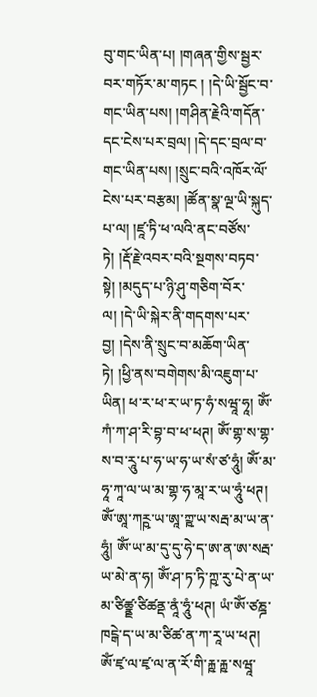བུ་གང་ཡིན་པ། །གཞན་གྱིས་སྦྱར་བར་གཏོར་མ་གཏང ། །དེ་ཡི་སྦྱོང་བ་གང་ཡིན་པས། །གཤིན་རྗེའི་གདོན་དང་ངེས་པར་བྲལ། །དེ་དང་བྲལ་བ་གང་ཡིན་པས། །སྲུང་བའི་འཁོར་ལོ་ངེས་པར་བརྩམ། །ཚོན་སྣ་ལྔ་ཡི་སྐུད་པ་ལ། །ཛཱ་ཏི་ཕ་ལའི་ནང་བཙོས་ཏེ། །རྡོ་རྗེ་འབར་བའི་སྔགས་བཏབ་སྟེ། །མདུད་པ་ཉི་ཤུ་གཅིག་བོར་ལ། །དེ་ཡི་སྐེར་ནི་གདགས་པར་བྱ། །དེས་ནི་སྲུང་བ་མཆོག་ཡིན་ཏེ། །ཕྱི་ནས་བགེགས་མི་འཇུག་པ་ཡིན། ཕ་ར་ཕ་ར་ཡ་ཏ་ཧཾ་སཝཱ་ཧཱ། ཨོཾ་ཀཾ་ཀ་ཤ་རི་བྷ་བ་ཕ་ཕཊ། ཨོཾ་གྷ་ས་གྷ་ས་བ་རཱུ་པ་ཧ་ཡ་ཧ་ཡ་སཾ་ཙ་ཧཱུཾ། ཨོཾ་མ་ཧཱ་ཀཱ་ལ་ཡ་མ་གྷ་ཧ་མཱ་ར་ཡ་ཧཱུཾ་ཕཊ། ཨོཾ་ཨཱ་ཀཪྵ་ཡ་ཨཱ་ཀྲྵ་ཡ་སརྦ་མ་ཡ་ན་ཧཱུཾ། ཨོཾ་ཡ་མ་དུ་དུ་ཧེ་ད་ཨ་ན་ཨ་སརྦ་ཡ་མེ་ན་ཧ། ཨོཾ་ཤ་ཏ་ཏི་ཀྵ་རུ་པེ་ན་ཡ་མ་ཙིཚྣྡ་ཙིཚནྡ་ནཱཾ་ཧཱུཾ་ཕཊ། ཡཾ་ཨོཾ་ཙཎྜ་ཁངྒེ་ད་ཡ་མ་ཙིཚ་ན་ཀ་རཱ་ཡ་ཕཊ། ཨོཾ་ཛྭ་ལ་ཛྭ་ལ་ན་རོ་གི་རྐྵ་རྐྵ་སཝཱ་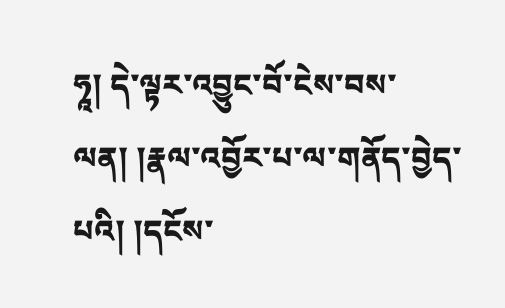ཧཱ། དེ་ལྟར་འབྱུང་བོ་ངེས་བས་ལན། །རྣལ་འབྱོར་པ་ལ་གནོད་བྱེད་པའི། །དངོས་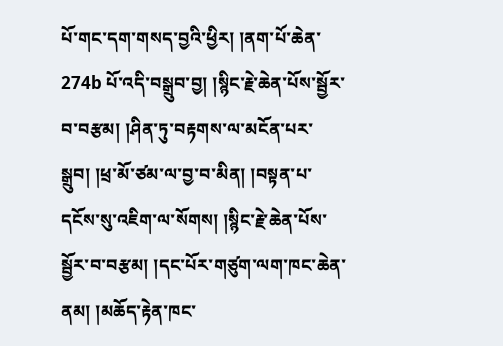པོ་གང་དག་གསད་བྱའི་ཕྱིར། །ནག་པོ་ཆེན་ 274b པོ་འདི་བསྒྲུབ་བྱ། །སྙིང་རྗེ་ཆེན་པོས་སྦྱོར་བ་བརྩམ། །ཤིན་ཏུ་བརྟགས་ལ་མངོན་པར་སྒྲུབ། །ཕྲ་མོ་ཙམ་ལ་བྱ་བ་མིན། །བསྟན་པ་དངོས་སུ་འཇིག་ལ་སོགས། །སྙིང་རྗེ་ཆེན་པོས་སྦྱོར་བ་བརྩམ། །དང་པོར་གཙུག་ལག་ཁང་ཆེན་ནམ། །མཆོད་རྟེན་ཁང་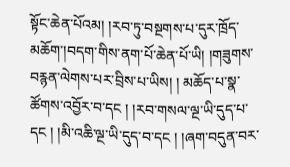སྟོང་ཆེན་པོའམ། །རབ་ཏུ་བསྔགས་པ་དུར་ཁྲོད་མཆོག་།བདག་གིས་ནག་པོ་ཆེན་པོ་ཡི། །གཟུགས་བརྙན་ལེགས་པར་བྲིས་པ་ཡིས། ། མཆོད་པ་སྣ་ཚོགས་འབྱོར་བ་དང ། །རབ་གསལ་ལྔ་ཡི་དུད་པ་དང ། །མི་འཆི་ལྔ་ཡི་དུད་བ་དང ། །ཞག་བདུན་བར་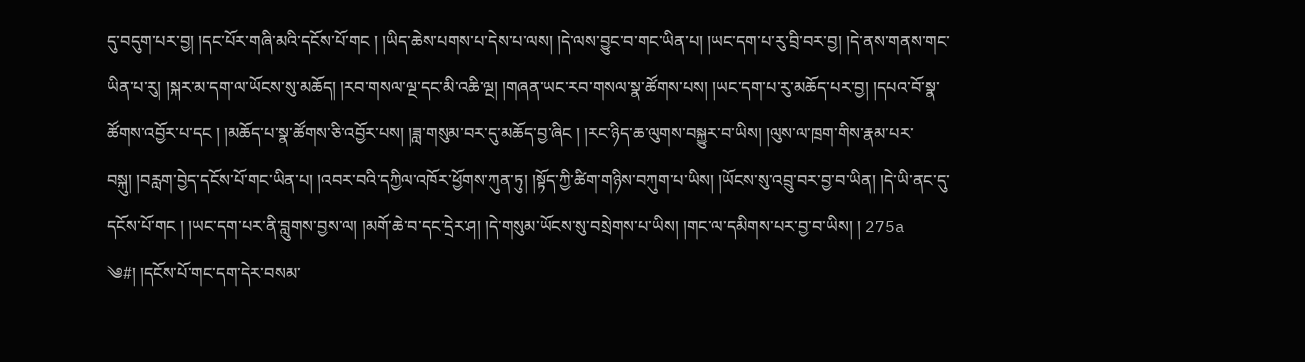དུ་བདུག་པར་བྱ། །དང་པོར་གཞི་མའི་དངོས་པོ་གང ། །ཡིད་ཆེས་པགས་པ་དེས་པ་ལས། །དེ་ལས་བྱུང་བ་གང་ཡིན་པ། །ཡང་དག་པ་རུ་བྲི་བར་བྱ། །དེ་ནས་གནས་གང་ཡིན་པ་རུ། །སྐར་མ་དག་ལ་ཡོངས་སུ་མཆོད། །རབ་གསལ་ལྔ་དང་མི་འཆི་ལྔ། །གཞན་ཡང་རབ་གསལ་སྣ་ཚོགས་པས། །ཡང་དག་པ་རུ་མཆོད་པར་བྱ། །དཔའ་བོ་སྣ་ཚོགས་འབྱོར་པ་དང ། །མཆོད་པ་སྣ་ཚོགས་ཅི་འབྱོར་པས། །ཟླ་གསུམ་བར་དུ་མཆོད་བྱ་ཞིང ། །རང་ཉིད་ཆ་ལུགས་བསྐྱུར་བ་ཡིས། །ལུས་ལ་ཁྲག་གིས་རྣམ་པར་བསྐུ། །བརླག་བྱེད་དངོས་པོ་གང་ཡིན་པ། །འབར་བའི་དཀྱིལ་འཁོར་ཕྱོགས་ཀུན་ཏུ། །སྟོད་ཀྱི་ཚིག་གཉིས་བཀུག་པ་ཡིས། །ཡོངས་སུ་འབྲུ་བར་བྱ་བ་ཡིན། །དེ་ཡི་ནང་དུ་དངོས་པོ་གང ། །ཡང་དག་པར་ནི་བླུགས་བྱས་ལ། །མགོ་ཆེ་བ་དང་དྲེར་ཤ། །དེ་གསུམ་ཡོངས་སུ་བསྲེགས་པ་ཡིས། །གང་ལ་དམིགས་པར་བྱ་བ་ཡིས། ། 275a ༄#། །དངོས་པོ་གང་དག་དེར་བསམ་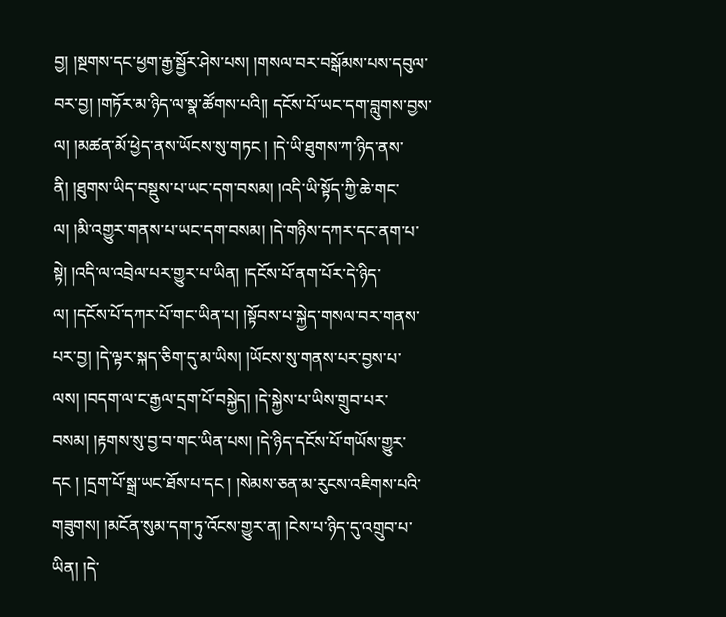བྱ། །སྔགས་དང་ཕྱག་རྒྱ་སྦྱོར་ཤེས་པས། །གསལ་བར་བསྒོམས་པས་དབུལ་བར་བྱ། །གཏོར་མ་ཉིད་ལ་སྣ་ཚོགས་པའི།། དངོས་པོ་ཡང་དག་བླུགས་བྱས་ལ། །མཚན་མོ་ཕྱེད་ནས་ཡོངས་སུ་གཏང ། །དེ་ཡི་ཐུགས་ཀ་ཉིད་ནས་ནི། །ཐུགས་ཡིད་བསྡུས་པ་ཡང་དག་བསམ། །འདི་ཡི་སྟོད་ཀྱི་ཆེ་གང་ལ། །མི་འགྱུར་གནས་པ་ཡང་དག་བསམ། །དེ་གཉིས་དཀར་དང་ནག་པ་སྟེ། །འདི་ལ་འབྲེལ་པར་གྱུར་པ་ཡིན། །དངོས་པོ་ནག་པོར་དེ་ཉིད་ལ། །དངོས་པོ་དཀར་པོ་གང་ཡིན་པ། །སྟོབས་པ་སྐྱེད་གསལ་བར་གནས་པར་བྱ། །དེ་ལྟར་སྐད་ཅིག་དུ་མ་ཡིས། །ཡོངས་སུ་གནས་པར་བྱས་པ་ལས། །བདག་ལ་ང་རྒྱལ་དྲག་པོ་བསྐྱེད། །དེ་སྐྱེས་པ་ཡིས་གྲུབ་པར་བསམ། །རྟགས་སུ་བྱ་བ་གང་ཡིན་པས། །དེ་ཉིད་དངོས་པོ་གཡོས་གྱུར་དང ། །དྲག་པོ་སྒྲ་ཡང་ཐོས་པ་དང ། །སེམས་ཅན་མ་རུངས་འཇིགས་པའི་གཟུགས། །མངོན་སུམ་དག་ཏུ་འོངས་གྱུར་ན། །ངེས་པ་ཉིད་དུ་འགྲུབ་པ་ཡིན། །དེ་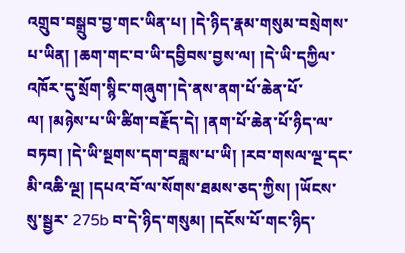འགྲུབ་བསྒྲུབ་བྱ་གང་ཡིན་པ། །དེ་ཉིད་རྣམ་གསུམ་བསྲེགས་པ་ཡིན། །ཆག་གང་བ་ཡི་དབྱིབས་བྱས་ལ། །དེ་ཡི་དཀྱིལ་འཁོར་དུ་སྲོག་སྙིང་གཞུག་།དེ་ནས་ནག་པོ་ཆེན་པོ་ལ། །མཉེས་པ་ཡི་ཚིག་བརྗོད་དེ། །ནག་པོ་ཆེན་པོ་ཉིད་ལ་བཏབ། །དེ་ཡི་སྔགས་དག་བཟླས་པ་ཡི། །རབ་གསལ་ལྔ་དང་མི་འཆི་ལྔ། །དཔའ་བོ་ལ་སོགས་ཐམས་ཅད་ཀྱིས། །ཡོངས་སུ་སྦྱར་ 275b བ་དེ་ཉིད་གསུམ། །དངོས་པོ་གང་ཉིད་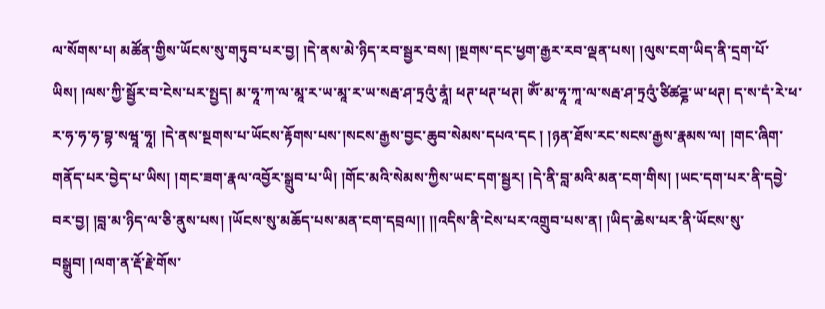ལ་སོགས་པ། མཚོན་གྱིས་ཡོངས་སུ་གཏུབ་པར་བྱ། །དེ་ནས་མེ་ཉིད་རབ་སྦྱར་བས། །སྔགས་དང་ཕྱག་རྒྱར་རབ་ལྡན་པས། །ལུས་ངག་ཡིད་ནི་དྲག་པོ་ཡིས། །ལས་ཀྱི་སྦྱོར་བ་ངེས་པར་སྤྱད། མ་ཧཱ་ཀ་ལ་མཱ་ར་ཡ་མཱ་ར་ཡ་སརྦ་ཤ་ཏྲའུཾ་ནཱཾ། ཕཊ་ཕཊ་ཕཊ། ཨོཾ་མ་ཧཱ་ཀཱ་ལ་སརྦ་ཤ་ཏྲའུཾ་ཙིཚཌྞ་ཡ་ཕཊ། ད་ས་དཾ་རེ་ཕ་ར་ཧ་ཧ་ཧ་བྷ་སཝཱ་ཧཱ། །དེ་ནས་སྔགས་པ་ཡོངས་རྟོགས་པས་།སངས་རྒྱས་བྱང་ཆུབ་སེམས་དཔའ་དང ། །ཉན་ཐོས་རང་སངས་རྒྱས་རྣམས་ལ། །གང་ཞིག་གནོད་པར་བྱེད་པ་ཡིས། །གང་ཟག་རྣལ་འབྱོར་སྒྲུབ་པ་ཡི། །གོང་མའི་སེམས་ཀྱིས་ཡང་དག་སྦྱར། །དེ་ནི་བླ་མའི་མན་ངག་གིས། །ཡང་དག་པར་ནི་དབྱེ་བར་བྱ། །བླ་མ་ཉིད་ལ་ཅི་ནུས་པས། །ཡོངས་སུ་མཆོད་པས་མན་ངག་དབྲལ།། །།འདིས་ནི་ངེས་པར་འགྲུབ་པས་ན། །ཡིད་ཆེས་པར་ནི་ཡོངས་སུ་བསྒྲུབ། །ལག་ན་རྡོ་རྗེ་གོས་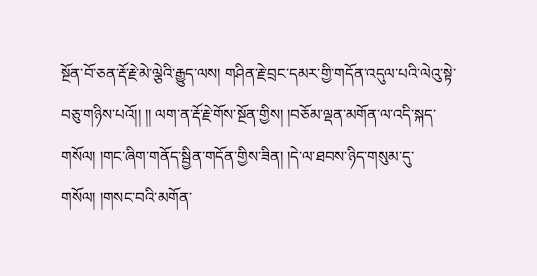སྔོན་བོ་ཅན་རྡོ་རྗེ་མེ་ལྕེའི་རྒྱུད་ལས། གཤིན་རྗེ་བྲང་དམར་གྱི་གདོན་འདུལ་པའི་ལེའུ་སྟེ་བཅུ་གཉིས་པའོ།། །། ལག་ན་རྡོ་རྗེ་གོས་སྔོན་གྱིས། །བཅོམ་ལྡན་མགོན་ལ་འདི་སྐད་གསོལ། །གང་ཞིག་གནོད་སྦྱིན་གདོན་གྱིས་ཟིན། །དེ་ལ་ཐབས་ཉིད་གསུམ་དུ་གསོལ། །གསང་བའི་མགོན་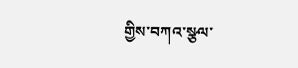གྱིས་བཀའ་སྩལ་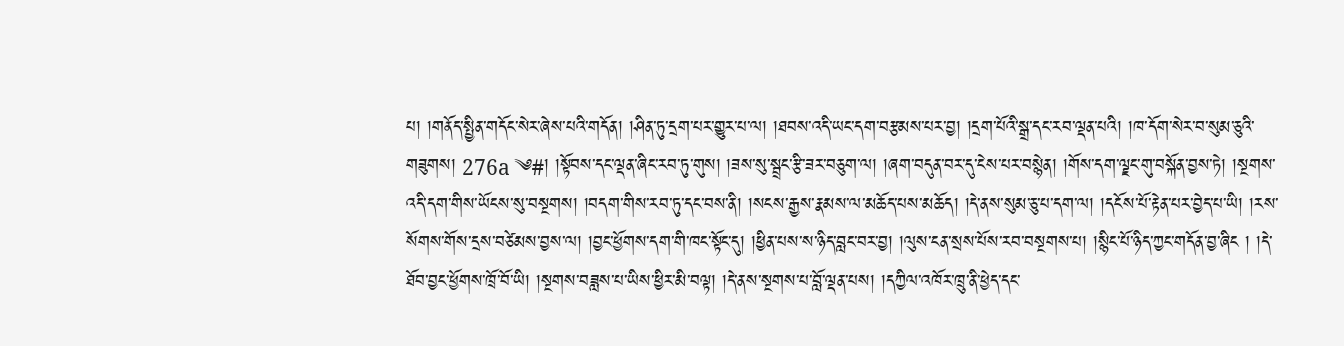པ། །གནོད་སྤྱིན་གདོང་སེར་ཞེས་པའི་གདོན། །ཤིན་ཏུ་དྲག་པར་གྱུར་པ་ལ། །ཐབས་འདི་ཡང་དག་བརྩམས་པར་བྱ། །དྲག་པོའི་སྒྲ་དང་རབ་ལྡན་པའི། །ཁ་དོག་སེར་བ་སུམ་ཅུའི་གཟུགས། 276a ༄#། །སྟོབས་དང་ལྡན་ཞིང་རབ་ཏུ་གུས། །ཟས་སུ་སྦྲང་རྩི་ཟར་བཅུག་ལ། །ཞག་བདུན་བར་དུ་ངེས་པར་བསྙེན། །གོས་དག་ལྗང་གུ་བསྐོན་བྱས་ཏེ། །སྔགས་འདི་དག་གིས་ཡོངས་སུ་བསྔགས། །བདག་གིས་རབ་ཏུ་དང་བས་ནི། །སངས་རྒྱས་རྣམས་ལ་མཆོད་པས་མཆོད། །དེ་ནས་སུམ་ཅུ་པ་དག་ལ། །དངོས་པོ་རྟེན་པར་བྱེད་པ་ཡི། །རས་སོགས་གོས་དྲས་བཙེམས་བྱས་ལ། །བྱང་ཕྱོགས་དག་གི་ཁང་སྟོང་དུ། །ཕྱིན་པས་ས་ཉིད་བླང་བར་བྱ། །ལུས་ངན་སྲས་པོས་རབ་བསྔགས་པ། །སྙིང་པོ་ཉིད་ཀྱང་གདོན་བྱ་ཞིང ། །དེ་ཐོབ་བྱང་ཕྱོགས་ཁྲོ་བོ་ཡི། །སྔགས་བཟླས་པ་ཡིས་ཕྱིར་མི་བལྟ། །དེ་ནས་སྔགས་པ་བློ་ལྡན་པས། །དཀྱིལ་འཁོར་ཁྲུ་ནི་ཕྱེད་དང་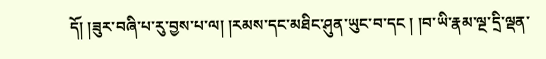དོ། །ཟུར་བཞི་པ་རུ་བྱས་པ་ལ། །རམས་དང་མཐིང་ཤུན་ཡུང་བ་དང ། །བ་ཡི་རྣམ་ལྔ་དྲི་ལྡན་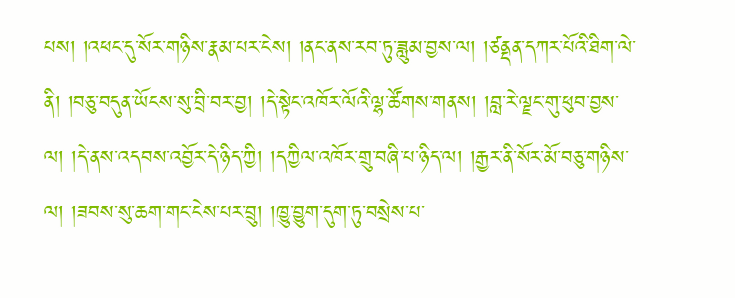པས། །འཕང་དུ་སོར་གཉིས་རྣམ་པར་ངེས། །ནང་ནས་རབ་ཏུ་ཟླུམ་བྱས་ལ། །ཙནྡན་དཀར་པོའི་ཐིག་ལེ་ནི། །བཅུ་བདུན་ཡོངས་སུ་བྲི་བར་བྱ། །དེ་སྟེང་འཁོར་ལོའི་ལྷ་ཚོགས་གནས། །བླ་རེ་ལྗང་གུ་ཕུབ་བྱས་ལ། །དེ་ནས་འདབས་འབྱོར་དེ་ཉིད་ཀྱི། །དཀྱིལ་འཁོར་གྲུ་བཞི་པ་ཉིད་ལ། །རྒྱར་ནི་སོར་མོ་བཅུ་གཉིས་ལ། །ཟབས་སུ་ཆག་གང་ངེས་པར་བྲུ། །ཁྱུ་བྱུག་དུག་ཏུ་བསྲེས་པ་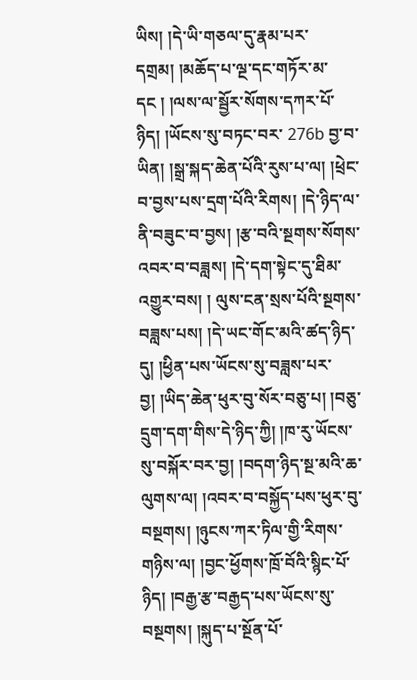ཡིས། །དེ་ཡི་གཅལ་དུ་རྣམ་པར་དགྲམ། །མཆོད་པ་ལྔ་དང་གཏོར་མ་དང ། །ལས་ལ་སྦྱོར་སོགས་དཀར་པོ་ཉིད། །ཡོངས་སུ་བཏང་བར་ 276b བྱ་བ་ཡིན། །སྒྲ་སྐད་ཆེན་པོའི་རུས་པ་ལ། །ཕྲེང་བ་བྱས་པས་དྲག་པོའི་རིགས། །དེ་ཉིད་ལ་ནི་བཟུང་བ་བྱས། །རྩ་བའི་སྔགས་སོགས་འབར་བ་བཟླས། །དེ་དག་སྟེང་དུ་ཐིམ་འགྱུར་བས། ། ལུས་ངན་སྲས་པོའི་སྔགས་བཟླས་པས། །དེ་ཡང་གོང་མའི་ཚད་ཉིད་དུ། །ཕྱིན་པས་ཡོངས་སུ་བཟླས་པར་བྱ། །ཡིད་ཆེན་ཕུར་བུ་སོར་བཅུ་པ། །བཅུ་དྲུག་དག་གིས་དེ་ཉིད་ཀྱི། །ཁ་རུ་ཡོངས་སུ་བསྐོར་བར་བྱ། །བདག་ཉིད་སྔ་མའི་ཆ་ལུགས་ལ། །འབར་བ་བསྐྱོད་པས་ཕུར་བུ་བསྔགས། །ཉུངས་ཀར་ཏིལ་གྱི་རིགས་གཉིས་ལ། །བྱང་ཕྱོགས་ཁྲོ་བོའི་སྙིང་པོ་ཉིད། །བརྒྱ་རྩ་བརྒྱད་པས་ཡོངས་སུ་བསྔགས། །སྐུད་པ་སྔོན་པོ་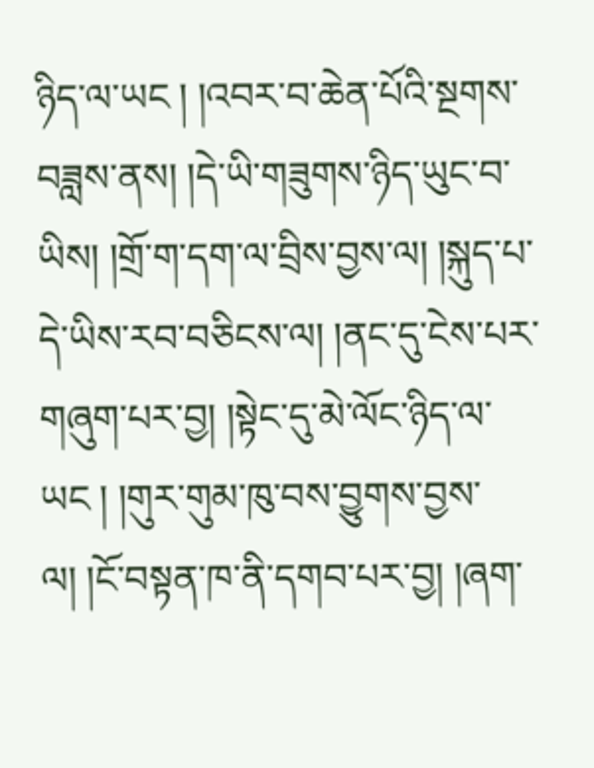ཉིད་ལ་ཡང ། །འབར་བ་ཆེན་པོའི་སྔགས་བཟླས་ནས། །དེ་ཡི་གཟུགས་ཉིད་ཡུང་བ་ཡིས། །གྲོ་ག་དག་ལ་བྲིས་བྱས་ལ། །སྐུད་པ་དེ་ཡིས་རབ་བཅིངས་ལ། །ནང་དུ་ངེས་པར་གཞུག་པར་བྱ། །སྟེང་དུ་མེ་ལོང་ཉིད་ལ་ཡང ། །གུར་གུམ་ཁུ་བས་བྱུགས་བྱས་ལ། །ངོ་བསྟན་ཁ་ནི་དགབ་པར་བྱ། །ཞག་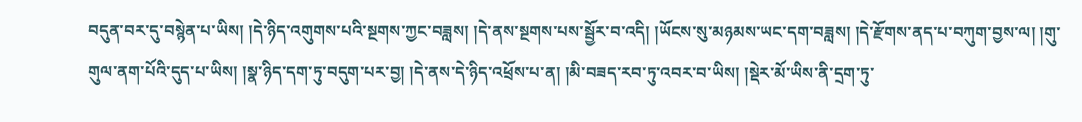བདུན་བར་དུ་བསྙེན་པ་ཡིས། །དེ་ཉིད་འགུགས་པའི་སྔགས་ཀྱང་བཟླས། །དེ་ནས་སྔགས་པས་སྦྱོར་བ་འདི། །ཡོངས་སུ་མཉམས་ཡང་དག་བཟླས། །དེ་རྫོགས་ནད་པ་བཀུག་བྱས་ལ། །གུ་གུལ་ནག་པོའི་དུད་པ་ཡིས། །སྣ་ཉིད་དག་ཏུ་བདུག་པར་བྱ། །དེ་ནས་དེ་ཉིད་འཕྲོས་པ་ན། །མི་བཟད་རབ་ཏུ་འབར་བ་ཡིས། །སྡེར་མོ་ཡིས་ནི་དྲག་ཏུ་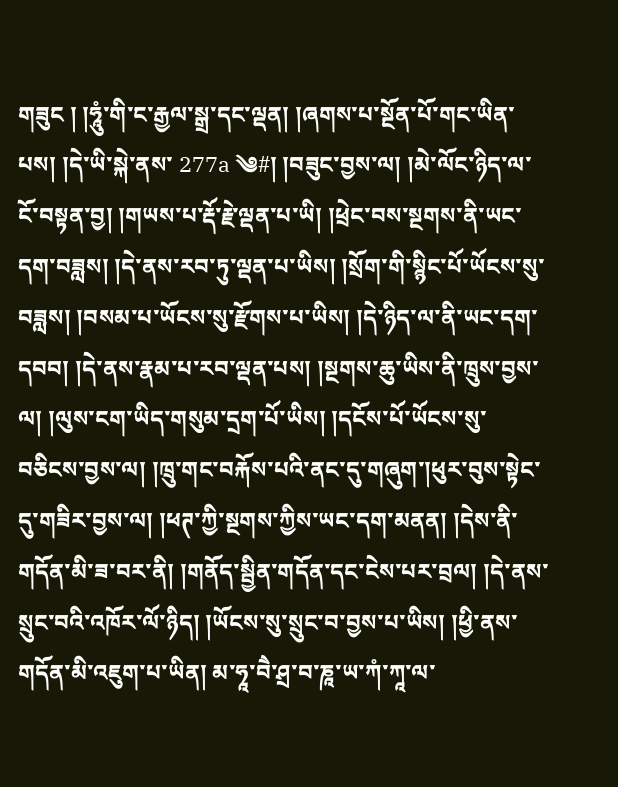གཟུང ། །ཧཱུཾ་གི་ང་རྒྱལ་སྒྲ་དང་ལྡན། །ཞགས་པ་སྔོན་པོ་གང་ཡིན་པས། །དེ་ཡི་སྐེ་ནས་ 277a ༄#། །བཟུང་བྱས་ལ། །མེ་ལོང་ཉིད་ལ་ངོ་བསྟན་བྱ། །གཡས་པ་རྡོ་རྗེ་ལྡན་པ་ཡི། །ཕྲེང་བས་སྔགས་ནི་ཡང་དག་བཟླས། །དེ་ནས་རབ་ཏུ་ལྡན་པ་ཡིས། །སྲོག་གི་སྙིང་པོ་ཡོངས་སུ་བཟླས། །བསམ་པ་ཡོངས་སུ་རྫོགས་པ་ཡིས། །དེ་ཉིད་ལ་ནི་ཡང་དག་དབབ། །དེ་ནས་རྣམ་པ་རབ་ལྡན་པས། །སྔགས་ཆུ་ཡིས་ནི་ཁྲུས་བྱས་ལ། །ལུས་ངག་ཡིད་གསུམ་དྲག་པོ་ཡིས། །དངོས་པོ་ཡོངས་སུ་བཅིངས་བྱས་ལ། །ཁྲུ་གང་བརྐོས་པའི་ནང་དུ་གཞུག་།ཕུར་བུས་སྟེང་དུ་གཟིར་བྱས་ལ། །ཕཊ་ཀྱི་སྔགས་ཀྱིས་ཡང་དག་མནན། །དེས་ནི་གདོན་མི་ཟ་བར་ནི། །གནོད་སྦྱིན་གདོན་དང་ངེས་པར་བྲལ། །དེ་ནས་སྲུང་བའི་འཁོར་ལོ་ཉིད། །ཡོངས་སུ་སྲུང་བ་བྱས་པ་ཡིས། །ཕྱི་ནས་གདོན་མི་འཇུག་པ་ཡིན། མ་ཧཱ་བཻ་ཤྲ་བ་ཎཱ་ཡ་ཀཾ་ཀཱ་ལ་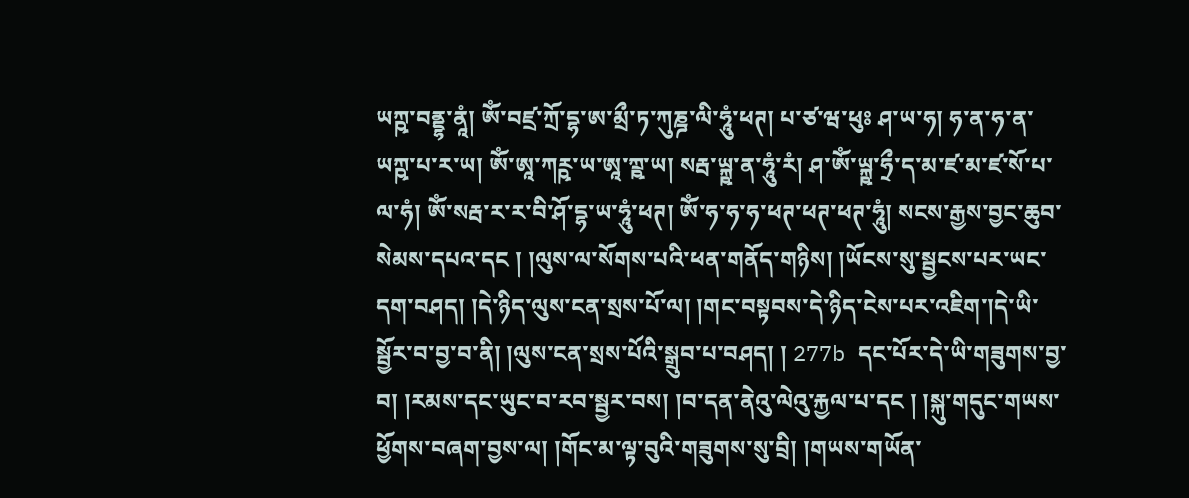ཡཀྵ་བནྡྷ་ནཱཾ། ཨོཾ་བཛྲ་ཀྲོ་དྷ་ཨ་མྲྀ་ཏ་ཀུཎྜ་ལི་ཧཱུཾ་ཕཊ། པ་ཙ་ཝ་ཕུཿ ཤ་ཡ་ཧ། ཧ་ན་ཧ་ན་ཡཀྵ་པ་ར་ཡ། ཨོཾ་ཨཱ་ཀཪྵ་ཡ་ཨཱ་ཀྲྵ་ཡ། སརྦ་ཡྐྵ་ན་ཧཱུཾ་རཾ། ཤ་ཨོཾ་ཡྐྵ་ཧྲྀ་ད་མ་ཛ་མ་ཛ་སོ་པ་ལ་ཧཾ། ཨོཾ་སརྦ་ར་ར་བི་ཤོ་དྷ་ཡ་ཧཱུཾ་ཕཊ། ཨོཾ་ཧ་ཧ་ཧ་ཕཊ་ཕཊ་ཕཊ་ཧཱུཾ། སངས་རྒྱས་བྱང་ཆུབ་སེམས་དཔའ་དང ། །ལུས་ལ་སོགས་པའི་ཕན་གནོད་གཉིས། །ཡོངས་སུ་སྦྱངས་པར་ཡང་དག་བཤད། །དེ་ཉིད་ལུས་ངན་སྲས་པོ་ལ། །གང་བསྟབས་དེ་ཉིད་ངེས་པར་འཇིག་།དེ་ཡི་སྦྱོར་བ་བྱ་བ་ནི། །ལུས་ངན་སྲས་པོའི་སྒྲུབ་པ་བཤད། ། 277b དང་པོར་དེ་ཡི་གཟུགས་བྱ་བ། །རམས་དང་ཡུང་བ་རབ་སྦྱར་བས། །བ་དན་ནེའུ་ལེའུ་རྐྱལ་པ་དང ། །སྐུ་གདུང་གཡས་ཕྱོགས་བཞག་བྱས་ལ། །གོང་མ་ལྟ་བུའི་གཟུགས་སུ་བྲི། །གཡས་གཡོན་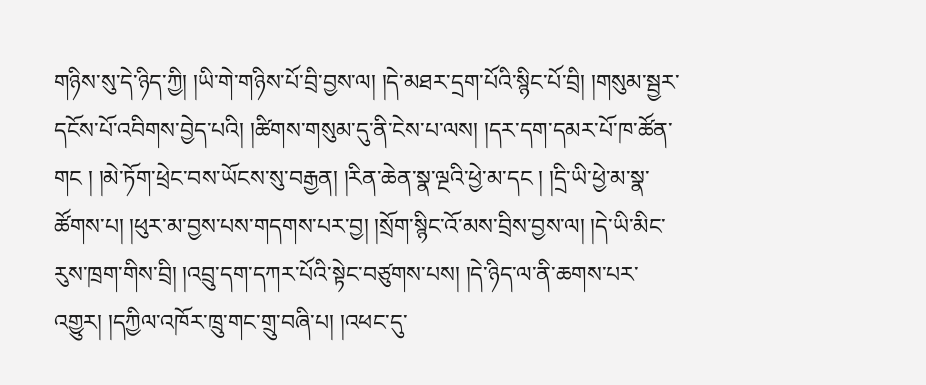གཉིས་སུ་དེ་ཉིད་ཀྱི། །ཡི་གེ་གཉིས་པོ་བྲི་བྱས་ལ། །དེ་མཐར་དྲག་པོའི་སྙིང་པོ་བྲི། །གསུམ་སྦྱར་དངོས་པོ་འབིགས་བྱེད་པའི། །ཚིགས་གསུམ་དུ་ནི་ངེས་པ་ལས། །དར་དག་དམར་པོ་ཁ་ཚོན་གང ། །མེ་ཏོག་ཕྲེང་བས་ཡོངས་སུ་བརྒྱན། །རིན་ཆེན་སྣ་ལྔའི་ཕྱེ་མ་དང ། །དྲི་ཡི་ཕྱེ་མ་སྣ་ཚོགས་པ། །ཕུར་མ་བྱས་པས་གདགས་པར་བྱ། །སྲོག་སྙིང་འོ་མས་བྲིས་བྱས་ལ། །དེ་ཡི་མིང་རུས་ཁྲག་གིས་བྲི། །འབྲུ་དག་དཀར་པོའི་སྟེང་བཙུགས་པས། །དེ་ཉིད་ལ་ནི་ཆགས་པར་འགྱུར། །དཀྱིལ་འཁོར་ཁྲུ་གང་གྲུ་བཞི་པ། །འཕང་དུ་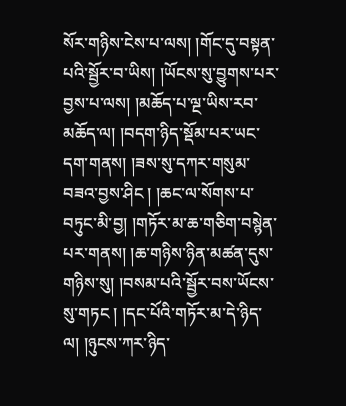སོར་གཉིས་ངེས་པ་ལས། །གོང་དུ་བསྟན་པའི་སྦྱོར་བ་ཡིས། །ཡོངས་སུ་བྱུགས་པར་བྱས་པ་ལས། །མཆོད་པ་ལྔ་ཡིས་རབ་མཆོད་ལ། །བདག་ཉིད་སྡོམ་པར་ཡང་དག་གནས། །ཟས་སུ་དཀར་གསུམ་བཟའ་བྱས་ཤིང ། །ཆང་ལ་སོགས་པ་བཏུང་མི་བྱ། །གཏོར་མ་ཆ་གཅིག་བསྙེན་པར་གནས། །ཆ་གཉིས་ཉིན་མཚན་དུས་གཉིས་སུ། །བསམ་པའི་སྦྱོར་བས་ཡོངས་སུ་གཏང ། །དང་པོའི་གཏོར་མ་དེ་ཉིད་ལ། །ཉུངས་ཀར་ཉིད་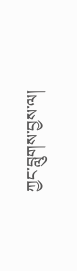ཀྱང་བླུགས་བྱས་ལ།